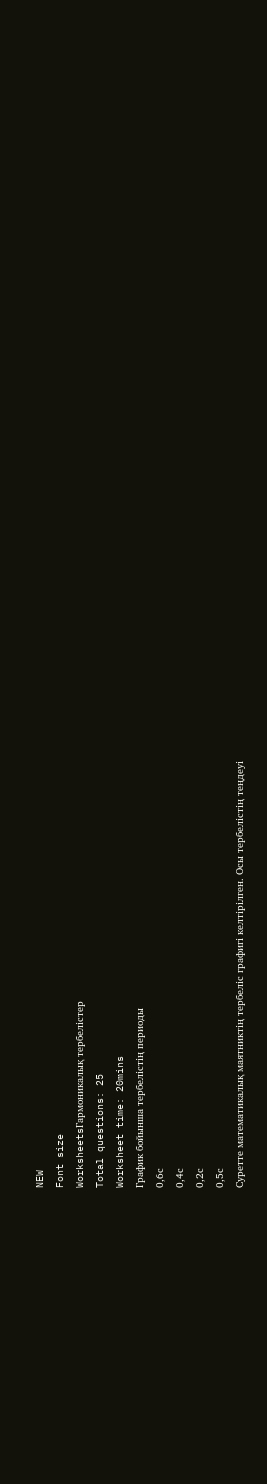NEW
Font size
WorksheetsГармоникалық тербелістер
Total questions: 25
Worksheet time: 20mins
График бойынша тербелістің периоды
0,6с
0,4с
0,2с
0,5с
Суретте математикалық маятниктің тербеліс графигі келтірілген. Осы тербелістің теңдеуі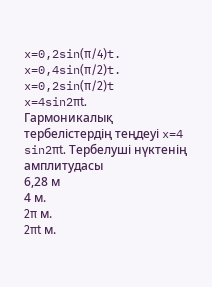x=0,2sin(π/4)t.
x=0,4sin(π/2)t.
x=0,2sin(π/2)t
x=4sin2πt.
Гармоникалық тербелістердің теңдеуі x=4 sin2πt. Тербелуші нүктенің амплитудасы
6,28 м
4 м.
2π м.
2πt м.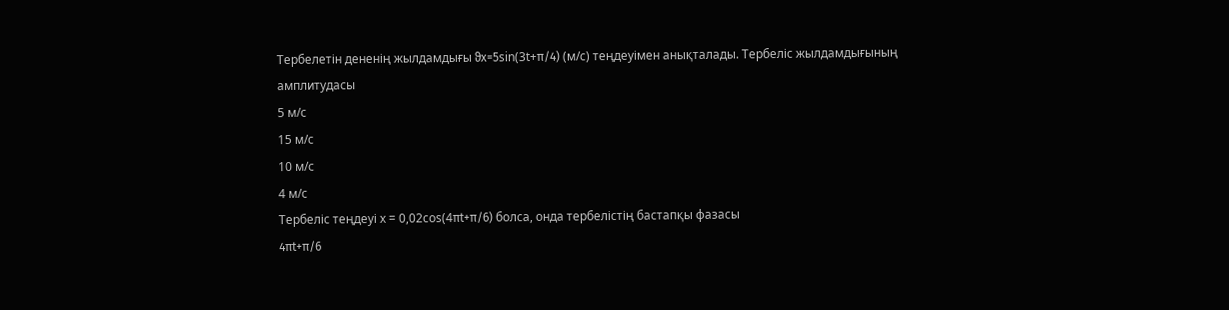Тербелетін дененің жылдамдығы ϑx=5sin(3t+π/4) (м/с) теңдеуімен анықталады. Тербеліс жылдамдығының амплитудасы
5 м/с
15 м/с
10 м/с
4 м/с
Тербеліс теңдеуі x = 0,02cos(4πt+π/6) болса, онда тербелістің бастапқы фазасы
4πt+π/6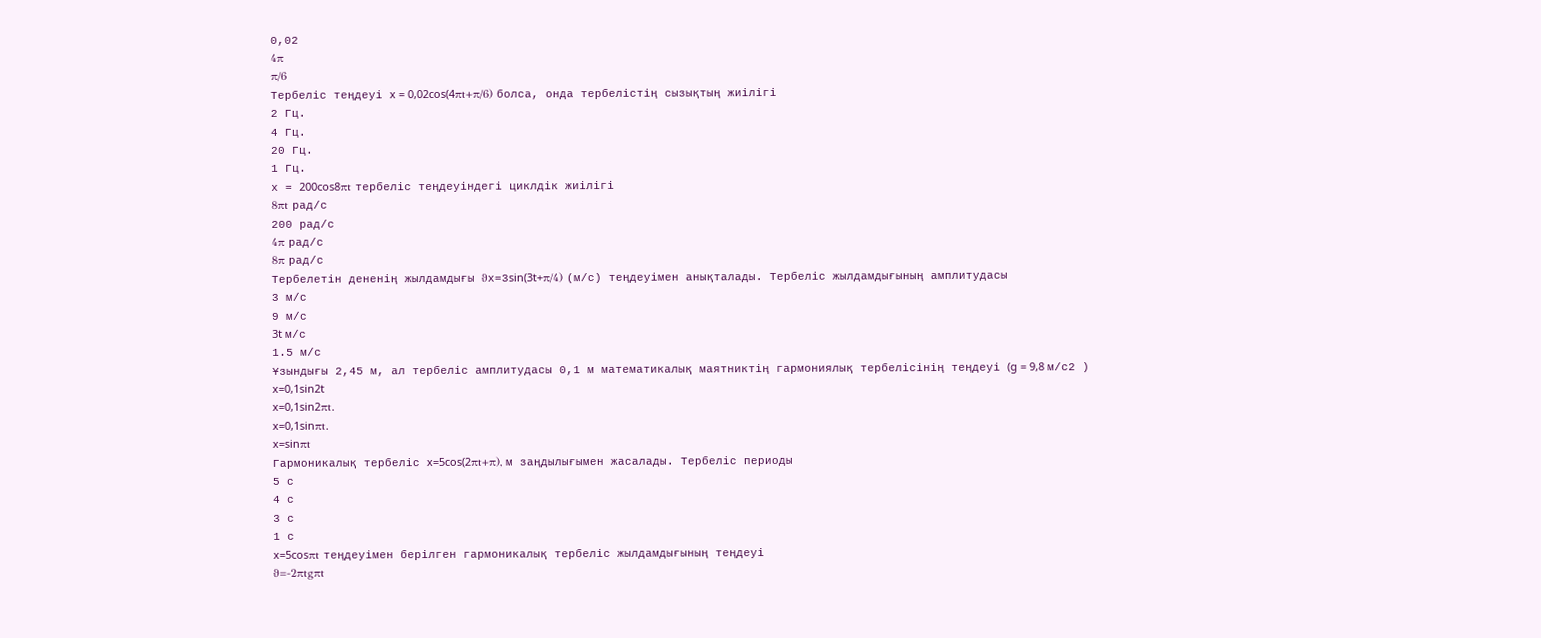0,02
4π
π/6
Тербеліс теңдеуі x = 0,02cos(4πt+π/6) болса, онда тербелістің сызықтың жиілігі
2 Гц.
4 Гц.
20 Гц.
1 Гц.
х = 200cos8πt тербеліс теңдеуіндегі циклдік жиілігі
8πt рад/с
200 рад/с
4π рад/с
8π рад/с
Тербелетін дененің жылдамдығы ϑх=3sin(3t+π/4) (м/с) теңдеуімен анықталады. Тербеліс жылдамдығының амплитудасы
3 м/с
9 м/с
3t м/с
1.5 м/с
Ұзындығы 2,45 м, ал тербеліс амплитудасы 0,1 м математикалық маятниктің гармониялық тербелісінің теңдеуі (g = 9,8 м/с2 )
x=0,1sin2t
x=0,1sin2πt.
x=0,1sinπt.
x=sinπt
Гармоникалық тербеліс x=5cos(2πt+π), м заңдылығымен жасалады. Тербеліс периоды
5 с
4 с
3 с
1 с
x=5cosπt теңдеуімен берілген гармоникалық тербеліс жылдамдығының теңдеуі
ϑ=-2πtgπt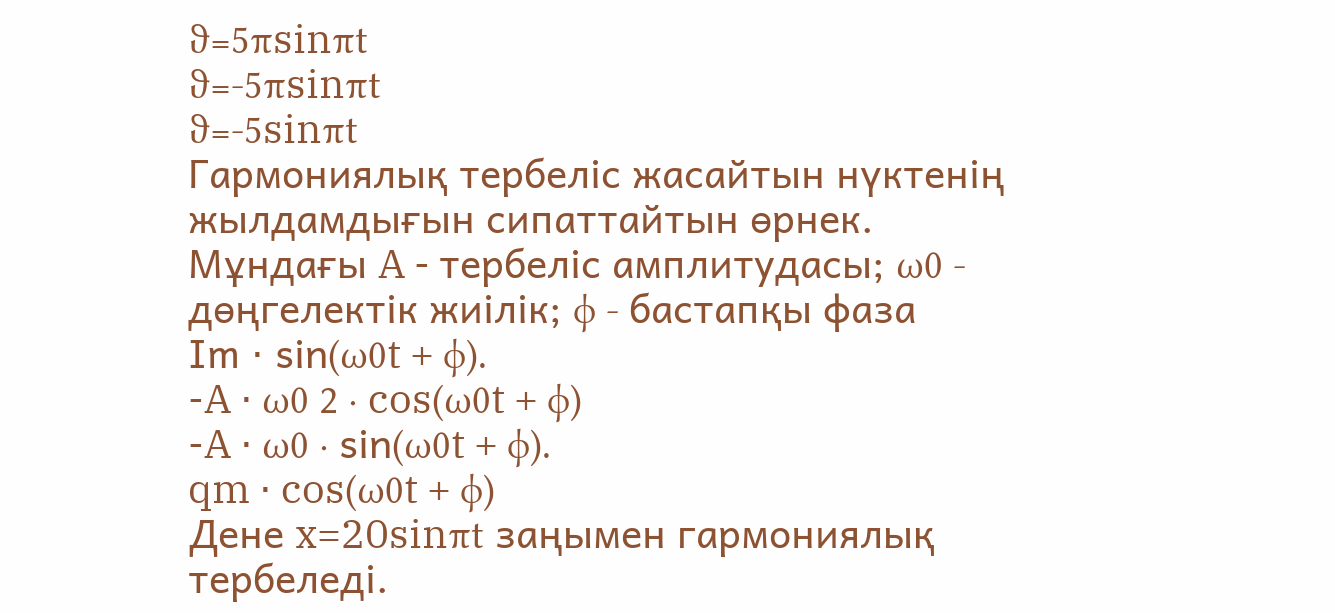ϑ=5πsinπt
ϑ=-5πsinπt
ϑ=-5sinπt
Гармониялық тербеліс жасайтын нүктенің жылдамдығын сипаттайтын өрнек. Мұндағы A - тербеліс амплитудасы; ω0 - дөңгелектік жиілік; ϕ - бастапқы фаза
Іm ⋅ sіn(ω0t + ϕ).
-A ⋅ ω0 2 ⋅ cos(ω0t + ϕ)
-A ⋅ ω0 ⋅ sіn(ω0t + ϕ).
qm ⋅ cos(ω0t + ϕ)
Дене x=20sinπt заңымен гармониялық тербеледі.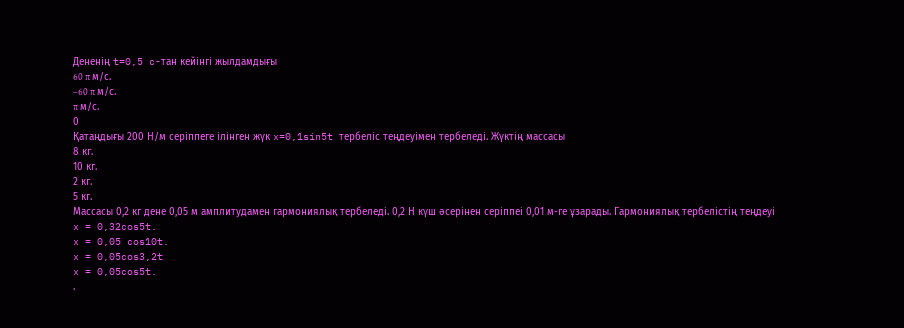Дененің t=0,5 c-тан кейінгі жылдамдығы
60 π м/с.
–60 π м/с.
π м/с.
0
Қатаңдығы 200 Н/м серіппеге ілінген жүк x=0,1sin5t тербеліс теңдеуімен тербеледі. Жүктің массасы
8 кг.
10 кг.
2 кг.
5 кг.
Массасы 0,2 кг дене 0,05 м амплитудамен гармониялық тербеледі. 0,2 Н күш әсерінен серіппеі 0,01 м-ге ұзарады. Гармониялық тербелістің теңдеуі
x = 0,32cos5t.
x = 0,05 cos10t.
x = 0,05cos3,2t
x = 0,05cos5t.
.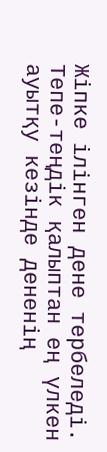Жіпке ілінген дене тербеледі. Тепе-теңдік қалыптан ең үлкен ауытқу кезінде дененің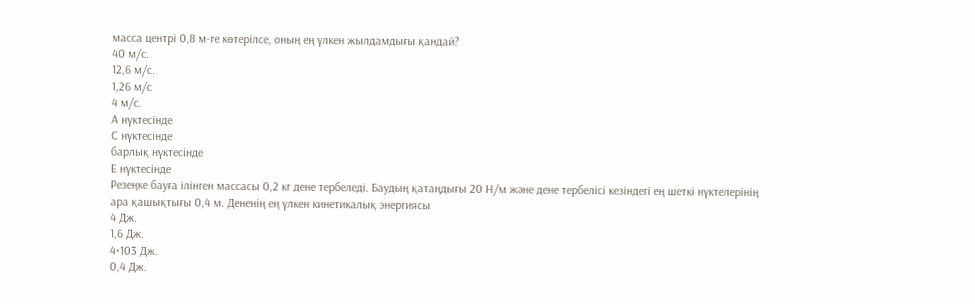масса центрі 0,8 м-ге көтерілсе, оның ең үлкен жылдамдығы қандай?
40 м/с.
12,6 м/с.
1,26 м/с
4 м/с.
А нүктесінде
С нүктесінде
барлық нүктесінде
Е нүктесінде
Резеңке бауға ілінген массасы 0,2 кг дене тербеледі. Баудың қатаңдығы 20 Н/м және дене тербелісі кезіндегі ең шеткі нүктелерінің ара қашықтығы 0,4 м. Дененің ең үлкен кинетикалық энергиясы
4 Дж.
1,6 Дж.
4⋅103 Дж.
0,4 Дж.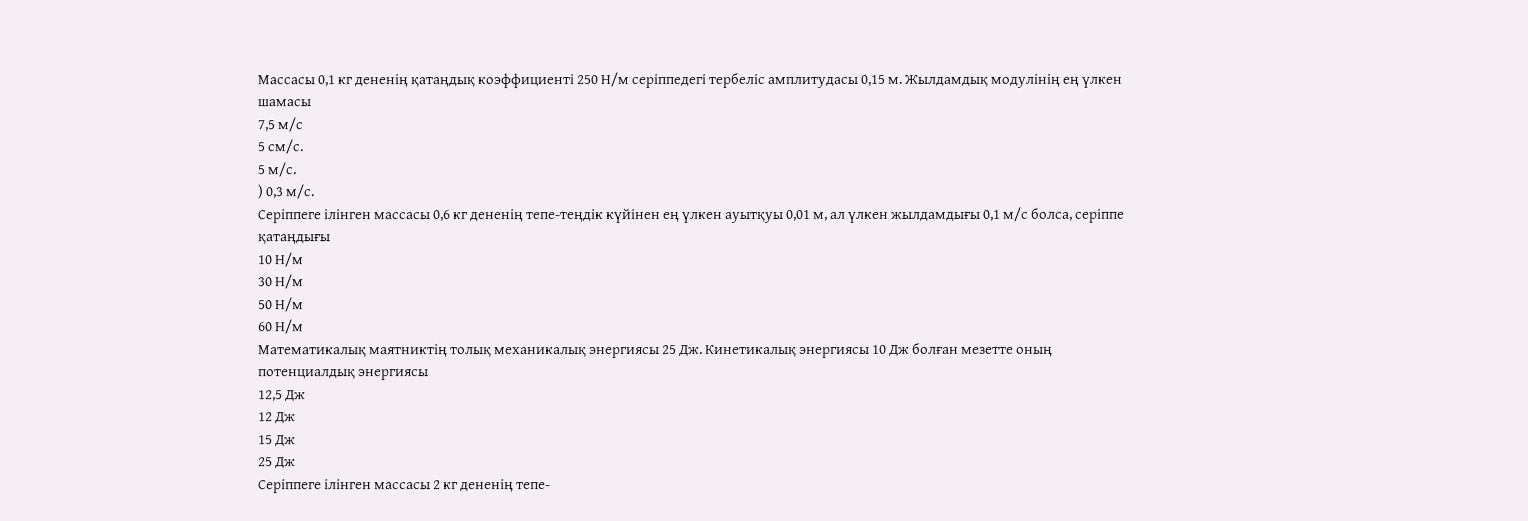Массасы 0,1 кг дененің қатаңдық коэффициенті 250 Н/м серіппедегі тербеліс амплитудасы 0,15 м. Жылдамдық модулінің ең үлкен шамасы
7,5 м/с
5 см/с.
5 м/с.
) 0,3 м/с.
Серіппеге ілінген массасы 0,6 кг дененің тепе-теңдік күйінен ең үлкен ауытқуы 0,01 м, ал үлкен жылдамдығы 0,1 м/с болса, серіппе қатаңдығы
10 Н/м
30 Н/м
50 Н/м
60 Н/м
Математикалық маятниктің толық механикалық энергиясы 25 Дж. Кинетикалық энергиясы 10 Дж болған мезетте оның потенциалдық энергиясы
12,5 Дж
12 Дж
15 Дж
25 Дж
Серіппеге ілінген массасы 2 кг дененің тепе-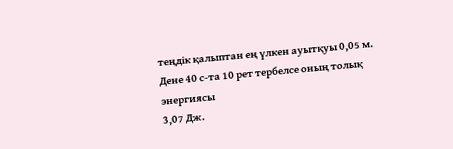теңдік қалыптан ең үлкен ауытқуы 0,05 м. Дене 40 с-та 10 рет тербелсе оның толық энергиясы
3,07 Дж.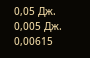0,05 Дж.
0,005 Дж.
0,00615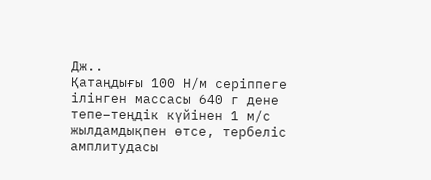Дж..
Қатаңдығы 100 Н/м серіппеге ілінген массасы 640 г дене тепе–теңдік күйінен 1 м/с жылдамдықпен өтсе, тербеліс амплитудасы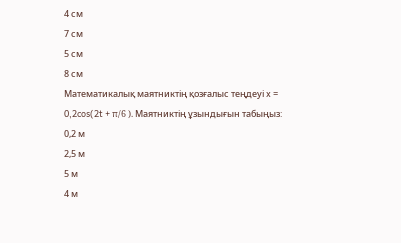4 см
7 см
5 см
8 см
Математикалық маятниктің қозғалыс теңдеуі x = 0,2cos(2t + π/6 ). Маятниктің ұзындығын табыңыз:
0,2 м
2,5 м
5 м
4 м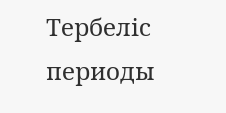Тербеліс периоды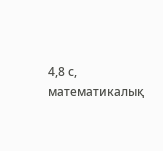4,8 с, математикалық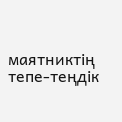маятниктің тепе-теңдік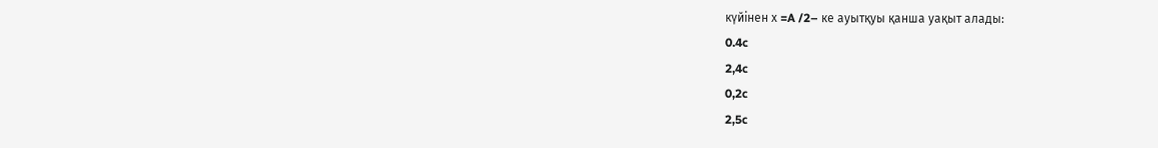күйінен х =A /2– ке ауытқуы қанша уақыт алады:
0.4c
2,4c
0,2c
2,5c